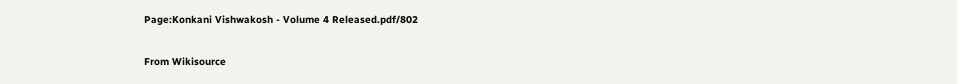Page:Konkani Vishwakosh - Volume 4 Released.pdf/802

From Wikisource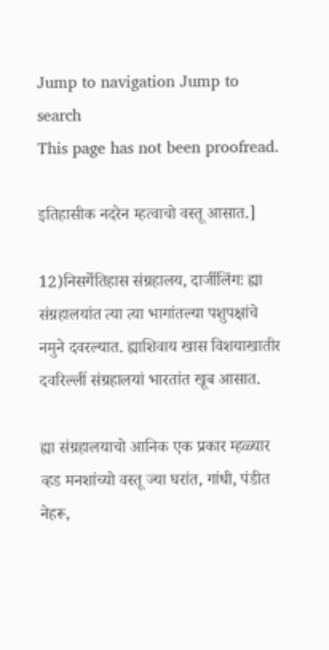Jump to navigation Jump to search
This page has not been proofread.

इतिहासीक नदरेन म्हत्वाचो वस्तू आसात.]

12)निसर्गेतिहास संग्रहालय, दार्जीलिंगः ह्या संग्रहालयांत त्या त्या भागांतल्या पशुपक्षांचे नमुने दवरल्यात. ह्याशिवाय खास विशयाखातीर दवरिल्लीं संग्रहालयां भारतांत खूब आसात.

ह्या संग्रहालयाचो आनिक एक प्रकार म्हळ्यार व्हड मनशांच्यो वस्तू ज्या घरांत, गांधी, पंडीत नेहरू,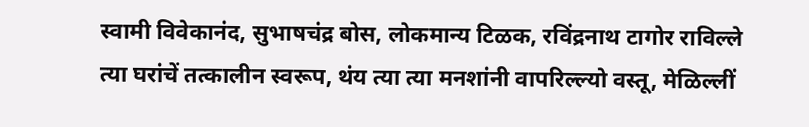स्वामी विवेकानंद, सुभाषचंद्र बोस, लोकमान्य टिळक, रविंद्रनाथ टागोर राविल्ले त्या घरांचें तत्कालीन स्वरूप, थंय त्या त्या मनशांनी वापरिल्ल्यो वस्तू, मेळिल्लीं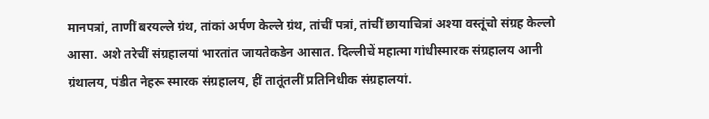मानपत्रां, ताणीं बरयल्ले ग्रंथ, तांकां अर्पण केल्ले ग्रंथ, तांचीं पत्रां, तांचीं छायाचित्रां अश्या वस्तूंचो संग्रह केल्लो आसा. अशे तरेचीं संग्रहालयां भारतांत जायतेकडेन आसात. दिल्लीचें महात्मा गांधीस्मारक संग्रहालय आनी ग्रंथालय, पंडीत नेहरू स्मारक संग्रहालय, हीं तातूंतलीं प्रतिनिधीक संग्रहालयां.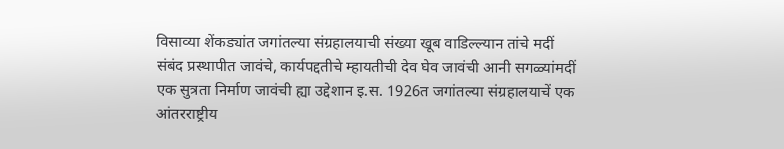विसाव्या शेंकड्यांत जगांतल्या संग्रहालयाची संख्या खूब वाडिल्ल्यान तांचे मदीं संबंद प्रस्थापीत जावंचे, कार्यपद्दतीचे म्हायतीची देव घेव जावंची आनी सगळ्यांमदीं एक सुत्रता निर्माण जावंची ह्या उद्देशान इ.स. 1926त जगांतल्या संग्रहालयाचें एक आंतरराष्ट्रीय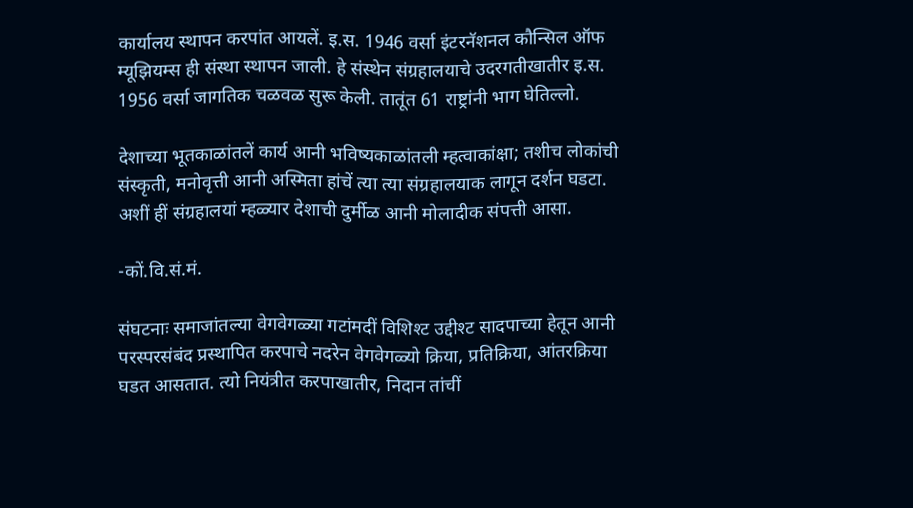कार्यालय स्थापन करपांत आयलें. इ.स. 1946 वर्सा इंटरनॅशनल कौन्सिल ऑफ म्यूझियम्स ही संस्था स्थापन जाली. हे संस्थेन संग्रहालयाचे उदरगतीखातीर इ.स. 1956 वर्सा जागतिक चळवळ सुरू केली. तातूंत 61 राष्ट्रांनी भाग घेतिल्लो.

देशाच्या भूतकाळांतलें कार्य आनी भविष्यकाळांतली म्हत्वाकांक्षा; तशीच लोकांची संस्कृती, मनोवृत्ती आनी अस्मिता हांचें त्या त्या संग्रहालयाक लागून दर्शन घडटा. अशीं हीं संग्रहालयां म्हळ्यार देशाची दुर्मीळ आनी मोलादीक संपत्ती आसा.

-कों.वि.सं.मं.

संघटनाः समाजांतल्या वेगवेगळ्या गटांमदीं विशिश्ट उद्दीश्ट सादपाच्या हेतून आनी परस्परसंबंद प्रस्थापित करपाचे नदरेन वेगवेगळ्यो क्रिया, प्रतिक्रिया, आंतरक्रिया घडत आसतात. त्यो नियंत्रीत करपाखातीर, निदान तांचीं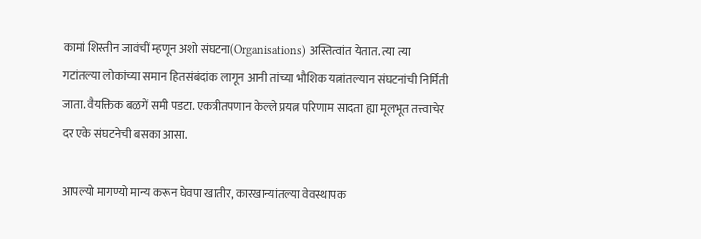कामां शिस्तीन जावंचीं म्हणून अशो संघटना(Organisations) अस्तित्वांत येतात. त्या त्या गटांतल्या लोकांच्या समान हितसंबंदांक लागून आनी तांच्या भौशिक यत्नांतल्यान संघटनांची निर्मिती जाता. वैयक्तिक बळगें समी पडटा. एकत्रीतपणान केल्ले प्रयत्न परिणाम सादता ह्या मूलभूत तत्त्वाचेर दर एके संघटनेची बसका आसा.

आपल्यो मागण्यो मान्य करून घेवपा खातीर, कारखान्यांतल्या वेवस्थापक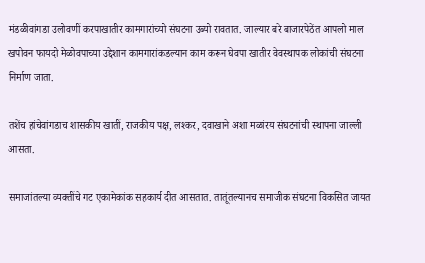मंडळीवांगडा उलोवणीं करपाखातीर कामगारांच्यो संघटना उब्यो रावतात. जाल्यार बरे बाजारपेठेंत आपलो माल खपोवन फायदो मेळोवपाच्या उद्देशान कामगारांकडल्यान काम करून घेवपा खातीर वेवस्थापक लोकांची संघटना निर्माण जाता.

तशेंच हांचेवांगडाच शासकीय खातीं, राजकीय पक्ष, लश्कर, दवाखाने अशा मळांरय संघटनांची स्थापना जाल्ली आसता.

समाजांतल्या व्यक्तींचे गट एकामेकांक सहकार्य दीत आसतात. तातूंतल्यानच समाजीक संघटना विकसित जायत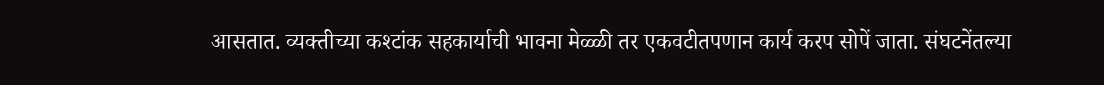आसतात. व्यक्तीच्या कश्टांक सहकार्याची भावना मेळ्ळी तर एकवटीतपणान कार्य करप सोपें जाता. संघटनेंतल्या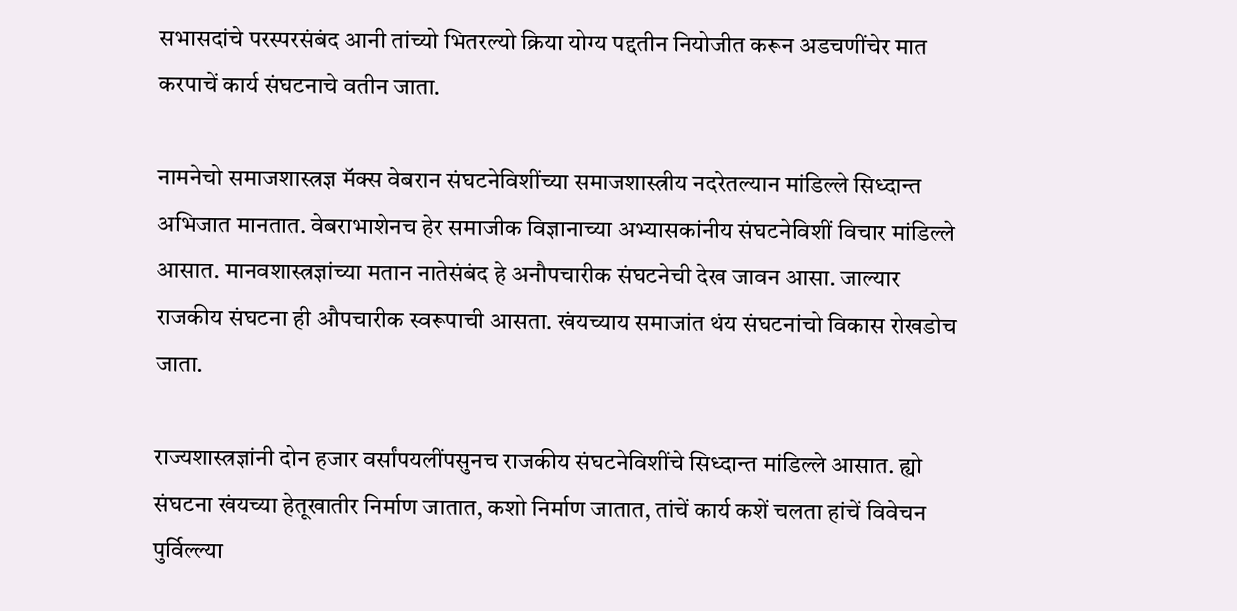सभासदांचे परस्परसंबंद आनी तांच्यो भितरल्यो क्रिया योग्य पद्दतीन नियोजीत करून अडचणींचेर मात करपाचें कार्य संघटनाचे वतीन जाता.

नामनेचो समाजशास्त्रज्ञ मॅक्स वेबरान संघटनेविशींच्या समाजशास्त्रीय नदरेतल्यान मांडिल्ले सिध्दान्त अभिजात मानतात. वेबराभाशेनच हेर समाजीक विज्ञानाच्या अभ्यासकांनीय संघटनेविशीं विचार मांडिल्ले आसात. मानवशास्त्रज्ञांच्या मतान नातेसंबंद हे अनौपचारीक संघटनेची देख जावन आसा. जाल्यार राजकीय संघटना ही औपचारीक स्वरूपाची आसता. खंयच्याय समाजांत थंय संघटनांचो विकास रोखडोच जाता.

राज्यशास्त्रज्ञांनी दोन हजार वर्सांपयलींपसुनच राजकीय संघटनेविशींचे सिध्दान्त मांडिल्ले आसात. ह्यो संघटना खंयच्या हेतूखातीर निर्माण जातात, कशो निर्माण जातात, तांचें कार्य कशें चलता हांचें विवेचन पुर्विल्ल्या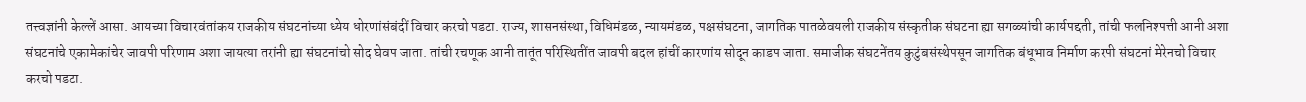तत्त्वज्ञांनी केल्लें आसा. आयच्या विचारवंतांकय राजकीय संघटनांच्या ध्येय धोरणांसंबंदीं विचार करचो पडटा. राज्य, शासनसंस्था, विधिमंडळ, न्यायमंडळ, पक्षसंघटना, जागतिक पातळेवयली राजकीय संस्कृतीक संघटना ह्या सगळ्यांची कार्यपद्दती, तांची फलनिश्पत्ती आनी अशा संघटनांचे एकामेकांचेर जावपी परिणाम अशा जायत्या तरांनी ह्या संघटनांचो सोद घेवप जाता. तांची रचणूक आनी तातूंत परिस्थितींत जावपी बदल हांचीं कारणांय सोदून काडप जाता. समाजीक संघटनेंतय कुटुंबसंस्थेपसून जागतिक बंधूभाव निर्माण करपी संघटनां मेरेनचो विचार करचो पडटा.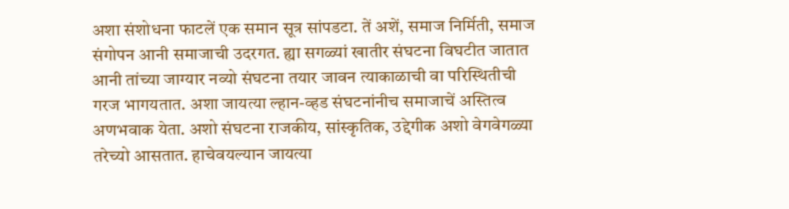अशा संशोधना फाटलें एक समान सूत्र सांपडटा. तें अशें, समाज निर्मिती, समाज संगोपन आनी समाजाची उदरगत. ह्या सगळ्यां खातीर संघटना विघटीत जातात आनी तांच्या जाग्यार नव्यो संघटना तयार जावन त्याकाळाची वा परिस्थितीची गरज भागयतात. अशा जायत्या ल्हान-व्हड संघटनांनीच समाजाचें अस्तित्व अणभवाक येता. अशो संघटना राजकीय, सांस्कृतिक, उद्देगीक अशो वेगवेगळ्या तरेच्यो आसतात. हाचेवयल्यान जायत्या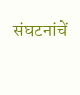संघटनांचें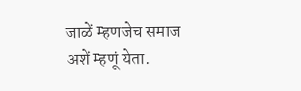जाळें म्हणजेच समाज अशें म्हणूं येता.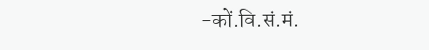-कों.वि.सं.मं.